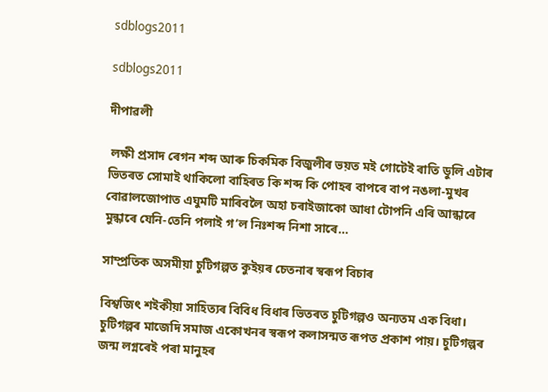sdblogs2011

sdblogs2011

দীপাৱলী

 লক্ষী প্ৰসাদ ৰেগন শব্দ আৰু চিকমিক বিজুলীৰ ভয়ত মই গোটেই ৰাতি ডুলি এটাৰ ভিতৰত সোমাই থাকিলো বাহিৰত কি শব্দ কি পোহৰ বাপৰে বাপ নঙলা-মুখৰ বোৱালজোপাত এঘুমটি মাৰিবলৈ অহা চৰাইজাকো আধা টোপনি এৰি আন্ধাৰে মুন্ধাৰে যেনি-তেনি পলাই গ’ল নিঃশব্দ নিশা সাৰে…

সাম্প্ৰতিক অসমীয়া চুটিগল্পত কুইয়ৰ চেতনাৰ স্বৰূপ বিচাৰ

বিশ্বজিৎ শইকীয়া সাহিত্যৰ বিবিধ বিধাৰ ভিতৰত চুটিগল্পও অন্যতম এক বিধা। চুটিগল্পৰ মাজেদি সমাজ একোখনৰ স্বৰূপ কলাসন্মত ৰূপত প্রকাশ পায়। চুটিগল্পৰ জন্ম লগ্নৰেই পৰা মানুহৰ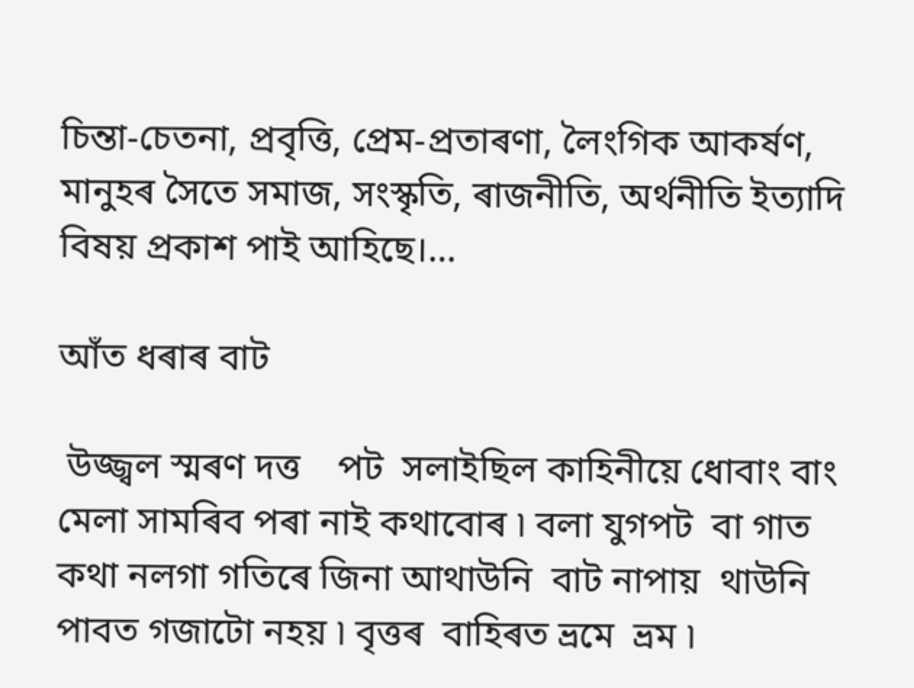চিন্তা-চেতনা, প্রবৃত্তি, প্রেম-প্ৰতাৰণা, লৈংগিক আকর্ষণ, মানুহৰ সৈতে সমাজ, সংস্কৃতি, ৰাজনীতি, অর্থনীতি ইত্যাদি বিষয় প্রকাশ পাই আহিছে।…

আঁত ধৰাৰ বাট

 উজ্জ্বল স্মৰণ দত্ত    পট  সলাইছিল কাহিনীয়ে ধোবাং বাং মেলা সামৰিব পৰা নাই কথাবোৰ ৷ বলা যুগপট  বা গাত কথা নলগা গতিৰে জিনা আথাউনি  বাট নাপায়  থাউনি  পাবত গজাটো নহয় ৷ বৃত্তৰ  বাহিৰত ভ্ৰমে  ভ্ৰম ৷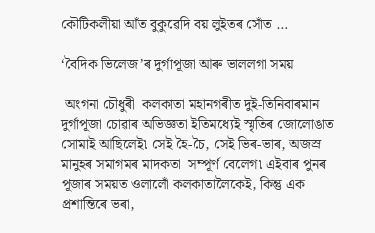কৌটিকলীয়া আঁত বুকুৱেদি বয় লুইতৰ সোঁত …

‘বৈদিক ভিলেজ’ৰ দুৰ্গাপূজা আৰু ভাললগা সময়

 অংগনা চৌধুৰী  কলকাতা মহানগৰীত দুই-তিনিবাৰমান দুৰ্গাপূজা চোৱাৰ অভিজ্ঞতা ইতিমধ্যেই স্মৃতিৰ জোলোঙাত সোমাই আছিলেই৷ সেই হৈ-চৈ, সেই ভিৰ-ভাৰ, অজস্ৰ মানুহৰ সমাগমৰ মাদকতা  সম্পূৰ্ণ বেলেগ৷ এইবাৰ পুনৰ পূজাৰ সময়ত ওলালোঁ কলকাতালৈকেই, কিন্তু এক প্ৰশান্তিৰে ভৰা,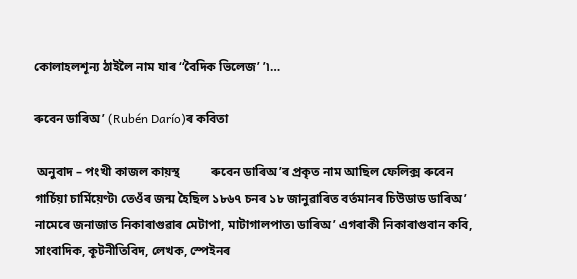কোলাহলশূন্য ঠাইলৈ নাম যাৰ ‘‘বৈদিক ভিলেজ’ ’৷…

ৰুবেন ডাৰিঅ’ (Rubén Darío)ৰ কবিতা

 অনুবাদ – পংখী কাজল কায়স্থ          ৰুবেন ডাৰিঅ’ৰ প্ৰকৃত নাম আছিল ফেলিক্স ৰুবেন গাৰ্চিয়া চাৰ্মিয়েণ্ট৷ তেওঁৰ জন্ম হৈছিল ১৮৬৭ চনৰ ১৮ জানুৱাৰিত বৰ্তমানৰ চিউডাড ডাৰিঅ’ নামেৰে জনাজাত নিকাৰাগুৱাৰ মেটাপা, মাটাগালপাত৷ ডাৰিঅ’ এগৰাকী নিকাৰাগুবান কবি, সাংবাদিক, কূটনীতিবিদ, লেখক, স্পেইনৰ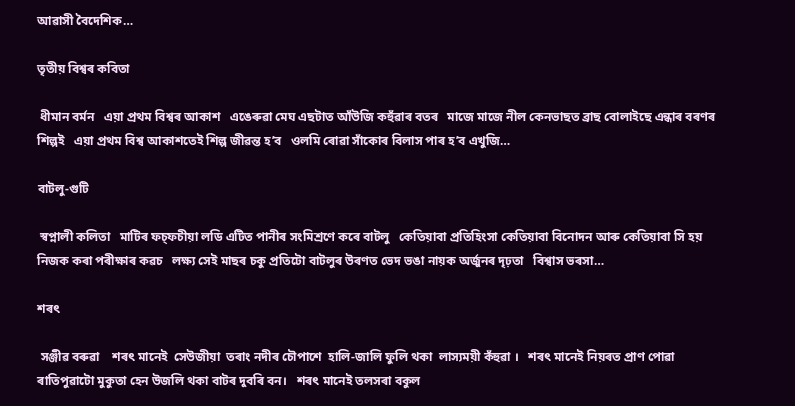আৱাসী বৈদেশিক…

তৃতীয় বিশ্বৰ কবিতা

 ধীমান বৰ্মন   এয়া প্ৰথম বিশ্বৰ আকাশ   এঙেৰুৱা মেঘ এছটাত আঁউজি কহুঁৱাৰ বতৰ   মাজে মাজে নীল কেনভাছত ব্ৰাছ বোলাইছে এন্ধাৰ বৰণৰ শিল্পই   এয়া প্ৰথম বিশ্ব আকাশতেই শিল্প জীৱন্ত হ’ব   ওলমি ৰোৱা সাঁকোৰ বিলাস পাৰ হ’ব এখুজি…

বাটলু-গুটি

 স্বপ্নালী কলিতা   মাটিৰ ফচ্‌ফচীয়া লডি এটিত পানীৰ সংমিশ্ৰণে কৰে বাটলু   কেতিয়াবা প্ৰতিহিংসা কেতিয়াবা বিনোদন আৰু কেতিয়াবা সি হয় নিজক কৰা পৰীক্ষাৰ কৱচ   লক্ষ্য সেই মাছৰ চকু প্ৰতিটো বাটলুৰ উৰণত ভেদ ভঙা নায়ক অৰ্জুনৰ দৃঢ়তা   বিশ্বাস ভৰসা…

শৰৎ

 সঞ্জীৱ বৰুৱা    শৰৎ মানেই  সেউজীয়া  তৰাং নদীৰ চৌপাশে  হালি-জালি ফুলি থকা  লাস্যময়ী কঁহুৱা ।   শৰৎ মানেই নিয়ৰত প্ৰাণ পোৱা ৰাতিপুৱাটো মুকুতা হেন উজলি থকা বাটৰ দুবৰি বন।   শৰৎ মানেই তলসৰা বকুল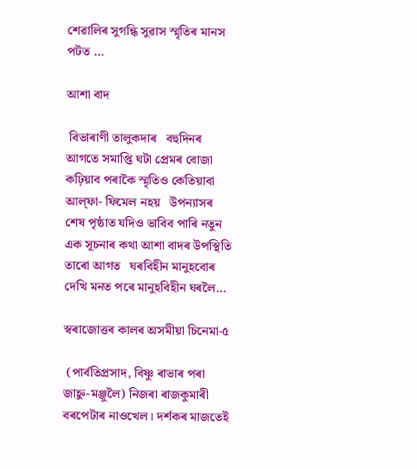শেৱালিৰ সুগন্ধি সুৱাস স্মৃতিৰ মানস পটত …

আশা বাদ

 বিভাৰাণী তালুকদাৰ   বহুদিনৰ আগতে সমাপ্তি ঘটা প্ৰেমৰ বোজা কঢ়িয়াব পৰাকৈ স্মৃতিও কেতিয়াবা আল্‌ফা- ফিমেল নহয়   উপন্যাসৰ শেষ পৃষ্ঠাত যদিও ভাবিব পাৰি নতুন এক সূচনাৰ কথা আশা বাদৰ উপস্থিতি তাৰো আগত   ঘৰবিহীন মানুহবোৰ দেখি মনত পৰে মানুহবিহীন ঘৰলৈ…

স্বৰাজোত্তৰ কালৰ অসমীয়া চিনেমা-৫

 (পাৰ্বতিপ্ৰসাদ, বিষ্ণু ৰাভাৰ পৰা জাহ্নু-মঞ্জুলৈ) নিজৰা ৰাজকুমাৰী     বৰপেটাৰ নাওখেল। দৰ্শকৰ মাজতেই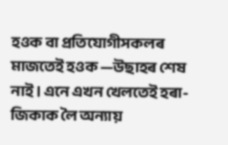হওক বা প্ৰতিযোগীসকলৰ মাজতেই হওক —উছাহৰ শেষ নাই। এনে এখন খেলতেই হৰা-জিকাক লৈ অন্যায়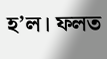হ’ল। ফলত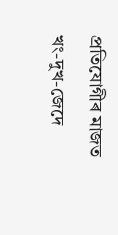প্ৰতিযোগীৰ মাজত খং-দুখ-জেদে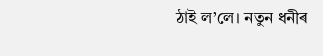ঠাই ল’লে। নতুন ধনীৰ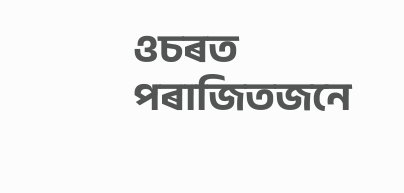ওচৰত পৰাজিতজনে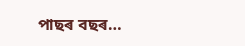পাছৰ বছৰ…